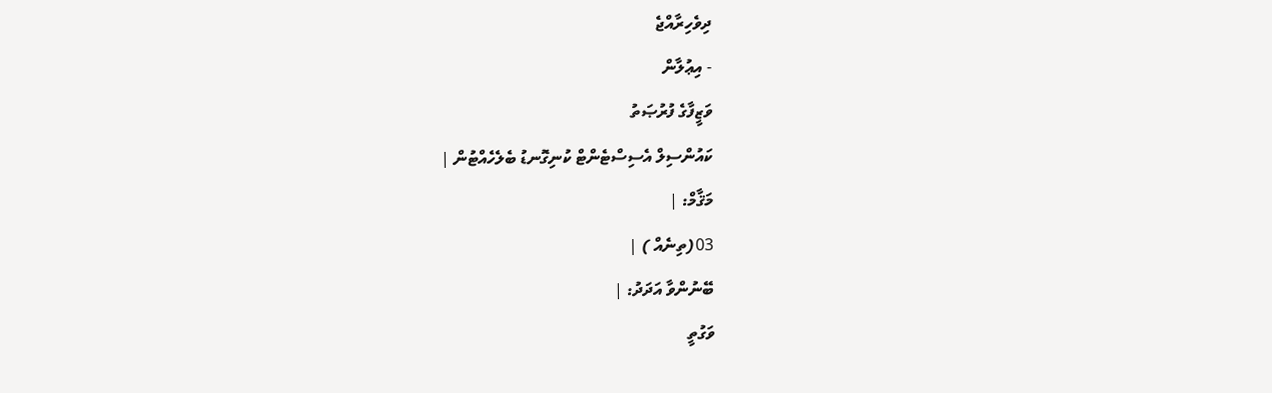ދިވެހިރާއްޖެ
- އިޢުލާން
ވަޒީފާގެ ފުރުޞަތު
ކައުންސިލް އެސިސްޓެންޓް ކުނިގޮނޑު ބެލެހެއްޓުން |
މަޤާމް: |
03(ތިނެއް ) |
ބޭނުންވާ އަދަދު: |
ވަގުތީ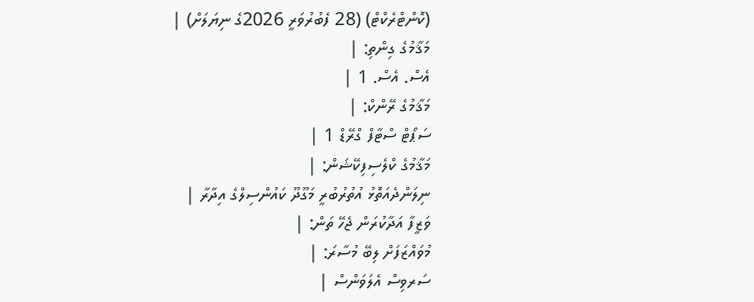(ކޮންޓްރެކްޓް) (28 ފެބުރުވަރީ 2026ގެ ނިޔަލަށް) |
މަޤާމުގެ ގިންތި: |
އެސް. އެސް. 1 |
މަޤާމުގެ ރޭންކް: |
ސަޕޯޓް ސްޓާފް ގްރޭޑް 1 |
މަޤާމުގެ ކްލެސިފިކޭޝަން: |
ނިލަންދެއަތޮޅު އުތުރުބުރީ މަގޫދޫ ކައުންސިލްގެ އިދާރާ |
ވަޒީފާ އަދާކުރަން ޖެހޭ ތަން: |
މުވައްޒަފަށް ލިބޭ މުސާރަ: |
ސަރވިސް އެލަވަންސް |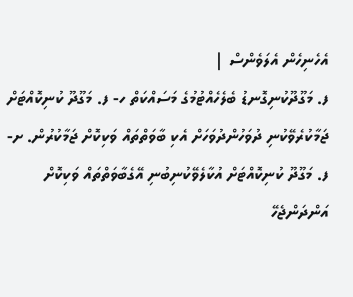އެހެނިހެން އެލަވެންސް |
ފ. މަގޫދޫކުނިގޮނޑު ބެލެހެއްޓުމުގެ މަސައްކަތް ހ- ފ. މަގޫދޫ ކުނިކޮއްޓަށް ޖަމާކުރެވޭކުނި ދުވަހުންދުވަހަށް އެކި ބާވަތްތައް ވަކިކޮށް ޖަމާކުރުން. ށ- ފ. މަގޫދޫ ކުނިކޮއްޓަށް އުކާލެވޭކުނިބުނި އޭގެބާވަތްތައް ވަކިކޮށް އަންދަންޖެހޭ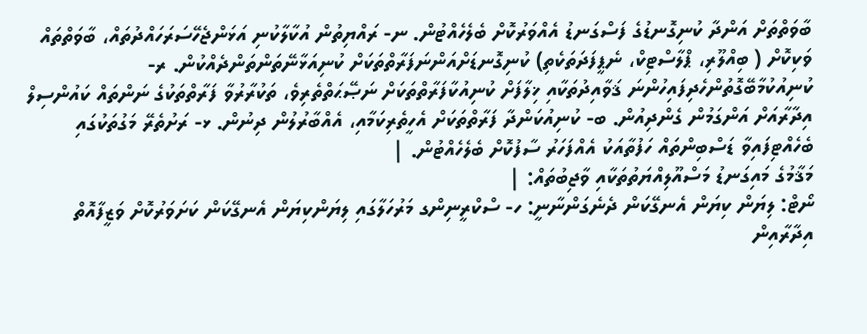ބާވަތްތަށް އަންދާ ކުނިގޮނޑުގެ ފަސްގަނޑު އެއްވަރުކޮށް ބެލެހެއްޓުން. ނ- ރައްޔިތުން އުކާލާކުނި އަޅަންޖެހޭސަރަހައްދުތައް، ބާވަތްތައް ވަކިކޮށް ( ބިއްލޫރި، ޕްލާސްޓިކް، ނެޕީފަދަތަކެތި) ކުނިގޮނޑަށްއަންނަފަރާތްތަކަށް ކުނިއަޅާނޭތަންތަންދެއްކުން. ރ- ކުނިއުކުމާބޭގޮތުންހެދިފައިހުންނަ ޤަވާއިދުތަކާއި ޚިލާފަށް ކުނިއުކާފަރާތްތަކަށް ނަޞޭޙަތްތެރިވެ، ތަކުރާރުވާ ފަރާތްތަކުގެ ނަންތައް ކައުންސިލް އިދާރާއަށް އަންގަމުން ގެންދިއުން. ބ- ކުނިއުކަންދާ ފަރާތްތަކަށް އެހީތެރިކަމާއި، އެއްބާރުލުން ދިނުން. ޅ- ރަށުތެރޭ މަގުތަކުގައި ބެހެއްޓިފައިވާ ޑަސްބިންތައް ހަފުތާއަކު އެއްފަހަރު ސާފުކޮށް ބެލެހެއްޓުން. |
މަޤާމުގެ މައިގަނޑު މަސްއޫލިއްޔަތުތަކާއި ވާޖިބުތައް: |
ނޯޓް: ލިޔަން ކިޔަން އެނގޭކަން ދެނެގަންނާނީ: ހ- ސްކްރީނިންގ މަރުހަލާގައި ލިޔަންކިޔަން އެނގޭކަން ކަށަވަރުކޮށް ވަޒީފާއޮތް އިދާރާއިން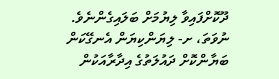ދޫކޮށްފައިވާ ލިޔުމަށް ބަލައިގެންނެވެ. ނުވަތަ، ށ- ލިޔަންކިޔަން އެނގޭކަން ބަޔާންކޮށް ދައުލަތުގެ އިދާރާއަކުން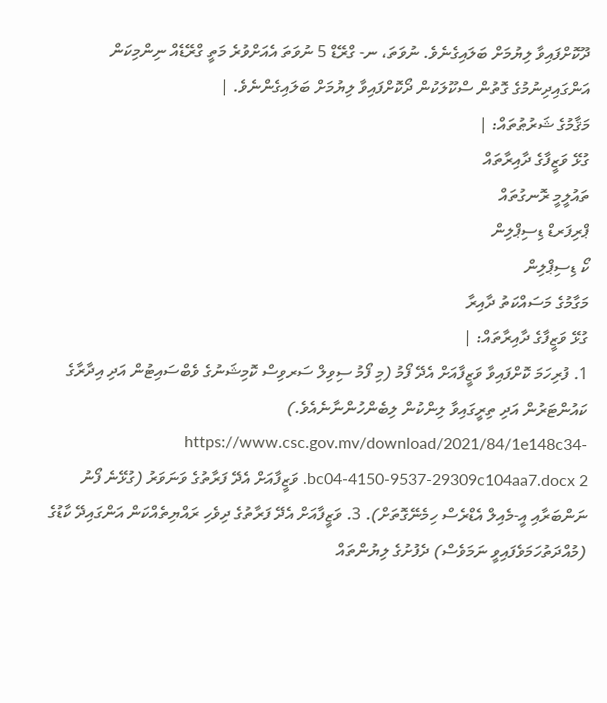ދޫކޮށްފައިވާ ލިޔުމަށް ބަލައިގެނެވެ. ނުވަތަ، ނ- ގްރޭޑް 5 ނުވަތަ އެއަށްވުރެ މަތީ ގްރޭޑެއް ނިންމިކަން އަންގައިދިނުމުގެ ގޮތުން ސްކޫލަކުން ދޯކޮށްފައިވާ ލިޔުމަށް ބަލައިގެންނެވެ. |
މަޤާމުގެ ޝަރުޠުތައް: |
ގުޅޭ ވަޒީފާގެ ދާއިރާތައް
ތައުލީމީ ރޮނގުތައް
ޕްރިފަރޑް ޑިސިޕްލިން
ކޯ ޑިސިޕްލިން
މަގާމުގެ މަސައްކަތު ދާއިރާ
ގުޅޭ ވަޒީފާގެ ދާއިރާތައް: |
1. ފުރިހަމަ ކޮށްފައިވާ ވަޒީފާއަށް އެދޭ ފޯމު (މި ފޯމު ސިވިލް ސަރވިސް ކޮމިޝަނުގެ ވެބްސައިޓުން އަދި އިދާރާގެ ކައުންޓަރުން އަދި ތިރީގައިވާ ލިންކުން ލިބެންހުންނާނެއެވެ.) https://www.csc.gov.mv/download/2021/84/1e148c34-bc04-4150-9537-29309c104aa7.docx 2. ވަޒީފާއަށް އެދޭ ފަރާތުގެ ވަނަވަރު (ގުޅޭނެ ފޯނު ނަންބަރާއި އީ-މެއިލް އެޑްރެސް ހިމެނޭގޮތަށް). 3. ވަޒީފާއަށް އެދޭ ފަރާތުގެ ދިވެހި ރައްޔިތެއްކަން އަންގައިދޭ ކާޑުގެ (މުއްދަތުހަމަވެފައިވީ ނަމަވެސް) ދެފުށުގެ ލިޔުންތައް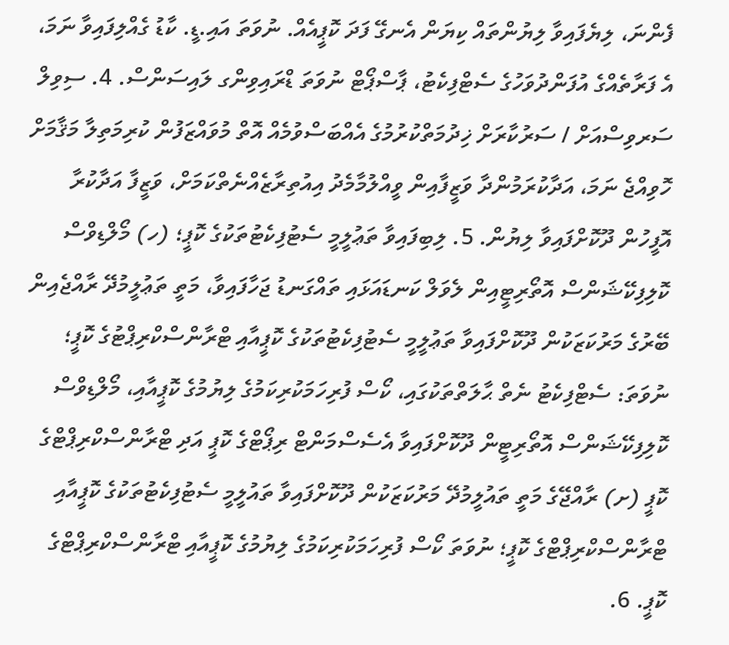ފެންނަ، ލިޔެފައިވާ ލިޔުންތައް ކިޔަން އެނގޭ ފަދަ ކޮޕީއެއް. ނުވަތަ އައި.ޑީ. ކާޑު ގެއްލިފައިވާ ނަމަ، އެ ފަރާތެއްގެ އުފަންދުވަހުގެ ސެޓްފިކެޓު، ޕާސްޕޯޓް ނުވަތަ ޑްރައިވިންގ ލައިސަންސް. 4. ސިވިލް ސަރވިސްއަށް / ސަރުކާރަށް ޚިދުމަތްކުރުމުގެ އެއްބަސްވުމެއް އޮތް މުވައްޒަފުން ކުރިމަތިލާ މަޤާމަށް ހޮވިއްޖެ ނަމަ، އަދާކުރަމުންދާ ވަޒީފާއިން ވީއްލުމާމެދު އިއުތިރާޒެއްނެތްކަމަށް، ވަޒީފާ އަދާކުރާ އޮފީހުން ދޫކޮށްފައިވާ ލިޔުން. 5. ލިބިފައިވާ ތަޢުލީމީ ސެޓުފިކެޓުތަކުގެ ކޮޕީ؛ (ހ) މޯލްޑިވްސް ކޮލިފިކޭޝަންސް އޮތޯރިޓީއިން ލެވަލް ކަނޑައަޅައި ތައްގަނޑު ޖަހާފައިވާ، މަތީ ތަޢުލީމުދޭ ރާއްޖެއިން ބޭރުގެ މަރުކަޒަކުން ދޫކޮށްފައިވާ ތަޢުލީމީ ސެޓުފިކެޓުތަކުގެ ކޮޕީއާއި ޓްރާންސްކްރިޕްޓުގެ ކޮޕީ؛ ނުވަތަ: ސެޓްފިކެޓު ނެތް ޙާލަތްތަކުގައި، ކޯސް ފުރިހަމަކުރިކަމުގެ ލިޔުމުގެ ކޮޕީއާއި، މޯލްޑިވްސް ކޮލިފިކޭޝަންސް އޮތޯރިޓީން ދޫކޮށްފައިވާ އެސެސްމަންޓް ރިޕޯޓްގެ ކޮޕީ އަދި ޓްރާންސްކްރިޕްޓްގެ ކޮޕީ (ށ) ރާއްޖޭގެ މަތީ ތައުލީމުދޭ މަރުކަޒަކުން ދޫކޮށްފައިވާ ތައުލީމީ ސެޓުފިކެޓުތަކުގެ ކޮޕީއާއި ޓްރާންސްކްރިޕްޓްގެ ކޮޕީ؛ ނުވަތަ ކޯސް ފުރިހަމަކުރިކަމުގެ ލިޔުމުގެ ކޮޕީއާއި ޓްރާންސްކްރިޕްޓްގެ ކޮޕީ. 6.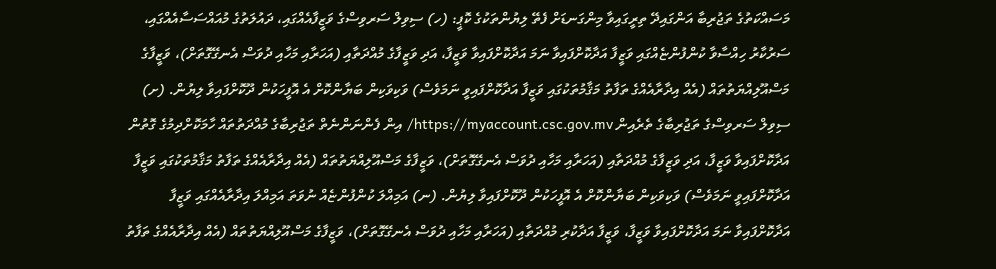މަސައްކަތުގެ ތަޖުރިބާ އަންގައިދޭ ތިރީގައިވާ މިންގަނޑަށް ފެތޭ ލިޔުންތަކުގެ ކޮޕީ: (ހ) ސިވިލް ސަރވިސްގެ ވަޒީފާއެއްގައި، ދައުލަތުގެ މުއައްސަސާއެއްގައި، ސަރުކާރު ހިއްސާވާ ކުންފުންޏެއްގައި ވަޒީފާ އަދާކޮށްފައިވާ ނަމަ އަދާކޮށްފައިވާ ވަޒީފާ، އަދި ވަޒީފާގެ މުއްދަތާއި (އަހަރާއި މަހާއި ދުވަސް އެނގޭގޮތަށް)، ވަޒީފާގެ މަސްއޫލިއްޔަތުތައް (އެއް އިދާރާއެއްގެ ތަފާތު މަޤާމުތަކުގައި ވަޒީފާ އަދާކޮށްފައިވީ ނަމަވެސް) ވަކިވަކިން ބަޔާންކޮށް އެ އޮފީހަކުން ދޫކޮށްފައިވާ ލިޔުން. (ށ) ސިވިލް ސަރވިސްގެ ތަޖުރިބާގެ ތެރެއިން https://myaccount.csc.gov.mv/ އިން ފެންނަންނެތް ތަޖުރިބާގެ މުއްދަތުތައް ހާމަކޮށްދިމުގެ ގޮތުން އަދާކޮށްފައިވާ ވަޒީފާ، އަދި ވަޒީފާގެ މުއްދަތާއި (އަހަރާއި މަހާއި ދުވަސް އެނގޭގޮތަށް)، ވަޒީފާގެ މަސްއޫލިއްޔަތުތައް (އެއް އިދާރާއެއްގެ ތަފާތު މަޤާމުތަކުގައި ވަޒީފާ އަދާކޮށްފައިވީ ނަމަވެސް) ވަކިވަކިން ބަޔާންކޮށް އެ އޮފީހަކުން ދޫކޮށްފައިވާ ލިޔުން. (ނ) އަމިއްލަ ކުންފުންޏެއް ނުވަތަ އަމިއްލަ އިދާރާއެއްގައި ވަޒީފާ އަދާކޮށްފައިވާ ނަމަ އަދާކޮށްފައިވާ ވަޒީފާ، ވަޒީފާ އަދާކުރި މުއްދަތާއި (އަހަރާއި މަހާއި ދުވަސް އެނގޭގޮތަށް)، ވަޒީފާގެ މަސްއޫލިއްޔަތުތައް (އެއް އިދާރާއެއްގެ ތަފާތު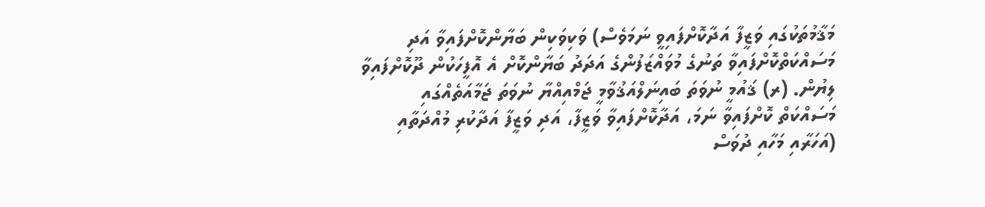މަޤާމުތަކުގައި ވަޒީފާ އަދާކޮށްފައިވީ ނަމަވެސް) ވަކިވަކިން ބަޔާންކޮށްފައިވާ އަދި މަސައްކަތްކޮށްފައިވާ ތަނުގެ މުވައްޒަފުންގެ އަދަދު ބަޔާންކޮށް އެ އޮފީހަކުން ދޫކޮށްފައިވާ ލިޔުން. (ރ) ޤައުމީ ނުވަތަ ބައިނަލްއަޤުވާމީ ޖަމްއިއްޔާ ނުވަތަ ޖަމާއަތެއްގައި މަސައްކަތް ކޮށްފައިވާ ނަމަ، އަދާކޮށްފައިވާ ވަޒީފާ، އަދި ވަޒީފާ އަދާކުރި މުއްދަތާއި (އަހަރާއި މަހާއި ދުވަސް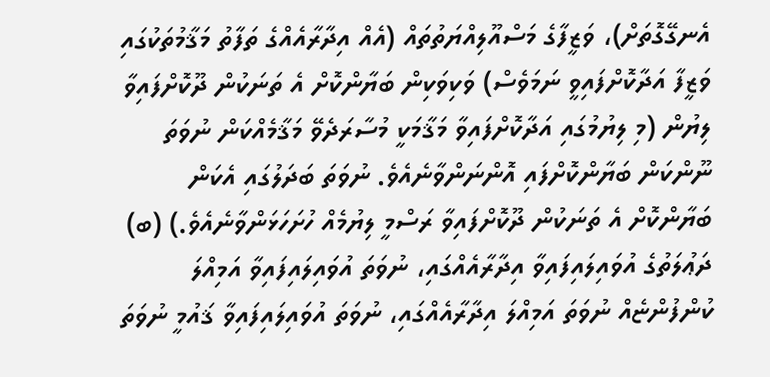އެނގޭގޮތަށް)، ވަޒީފާގެ މަސްއޫލިއްޔަތުތައް (އެއް އިދާރާއެއްގެ ތަފާތު މަޤާމުތަކުގައި ވަޒީފާ އަދާކޮށްފައިވީ ނަމަވެސް) ވަކިވަކިން ބަޔާންކޮށް އެ ތަނަކުން ދޫކޮށްފައިވާ ލިޔުން (މި ލިޔުމުގައި އަދާކޮށްފައިވާ މަޤާމަކީ މުސާރަދެވޭ މަޤާމެއްކަން ނުވަތަ ނޫންކަން ބަޔާންކޮށްފައި އޮންނަންވާނެއެވެ. ނުވަތަ ބަދަލުގައި އެކަން ބަޔާންކޮށް އެ ތަނަކުން ދޫކޮށްފައިވާ ރަސްމީ ލިޔުމެއް ހުށަހަޅަންވާނެއެވެ.) (ބ) ދަޢުލަތުގެ އުވައިލައިފައިވާ އިދާރާއެއްގައި، ނުވަތަ އުވައިލައިފައިވާ އަމިއްލަ ކުންފުންޏެއް ނުވަތަ އަމިއްލަ އިދާރާއެއްގައި، ނުވަތަ އުވައިލައިފައިވާ ޤައުމީ ނުވަތަ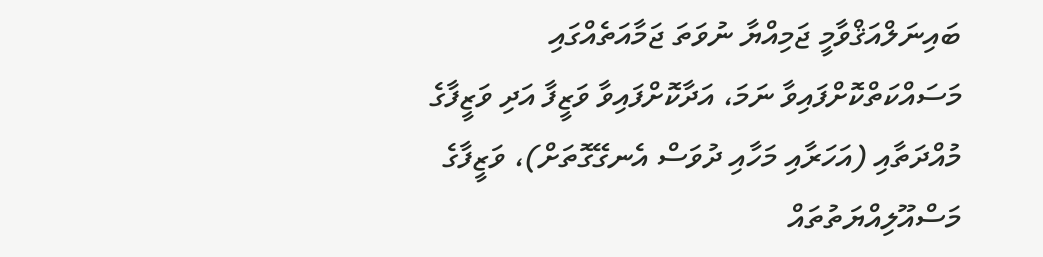ބައިނަލްއަޤްވާމީ ޖަމިއްޔާ ނުވަތަ ޖަމާއަތެއްގައި މަސައްކަތްކޮށްފައިވާ ނަމަ، އަދާކޮށްފައިވާ ވަޒީފާ އަދި ވަޒީފާގެ މުއްދަތާއި (އަހަރާއި މަހާއި ދުވަސް އެނގޭގޮތަށް)، ވަޒީފާގެ މަސްއޫލިއްޔަތުތައް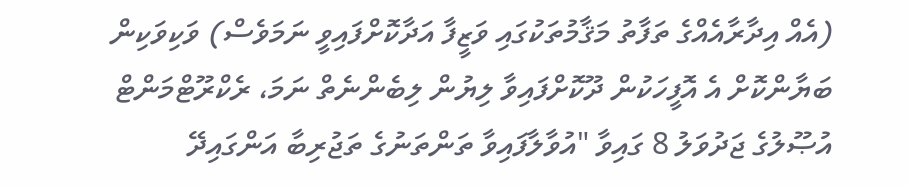(އެއް އިދާރާއެއްގެ ތަފާތު މަޤާމުތަކުގައި ވަޒީފާ އަދާކޮށްފައިވީ ނަމަވެސް) ވަކިވަކިން ބަޔާންކޮށް އެ އޮފީހަކުން ދޫކޮށްފައިވާ ލިޔުން ލިބެންނެތް ނަމަ، ރެކްރޫޓްމަންޓް އުޞޫލުގެ ޖަދުވަލު 8 ގައިވާ "އުވާލާފައިވާ ތަންތަނުގެ ތަޖުރިބާ އަންގައިދޭ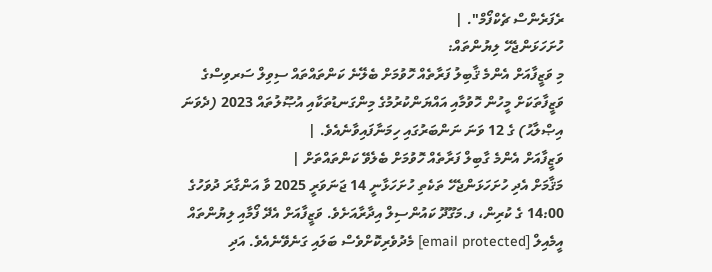ރެފަރެންސް ޗެކްފޯމް". |
ހުށަހަޅަންޖެހޭ ލިޔުންތައް:
މި ވަޒީފާއަށް އެންމެ ޤާބިލު ފަރާތެއް ހޮވުމަށް ބެލޭނެ ކަންތައްތައް ސިވިލް ސަރވިސްގެ ވަޒީފާތަކަށް މީހުން ހޮވުމާއި އައްޔަންކުރުމުގެ މިންގަނޑުތަކާއި އުޞޫލުތައް 2023 (ދެވަނަ އިޞްލާޙު) ގެ 12 ވަނަ ނަންބަރުގައި ހިމަނާފައިވާނެއެވެ. |
ވަޒީފާއަށް އެންމެ ގާބިލް ފަރާތެއް ހޮވުމަށް ބެލެވޭ ކަންތައްތަށް |
މަޤާމަށް އެދި ހުށަހަޅަންޖެހޭ ތަކެތި ހުށަހަޅާނީ 14 ޖަނަވަރީ 2025 ވާ އަންގާރަ ދުވަހުގެ 14:00 ގެ ކުރިން، ފ.މަގޫދޫ ކައުންސިލް އިދާރާއަށެވެ. ވަޒީފާއަށް އެދޭ ފޯމާއި ލިޔުންތައް އީމެއިލް [email protected] މެދުވެރިކޮށްވެސް ބަލައި ގަނެވޭނެއެވެ. އަދި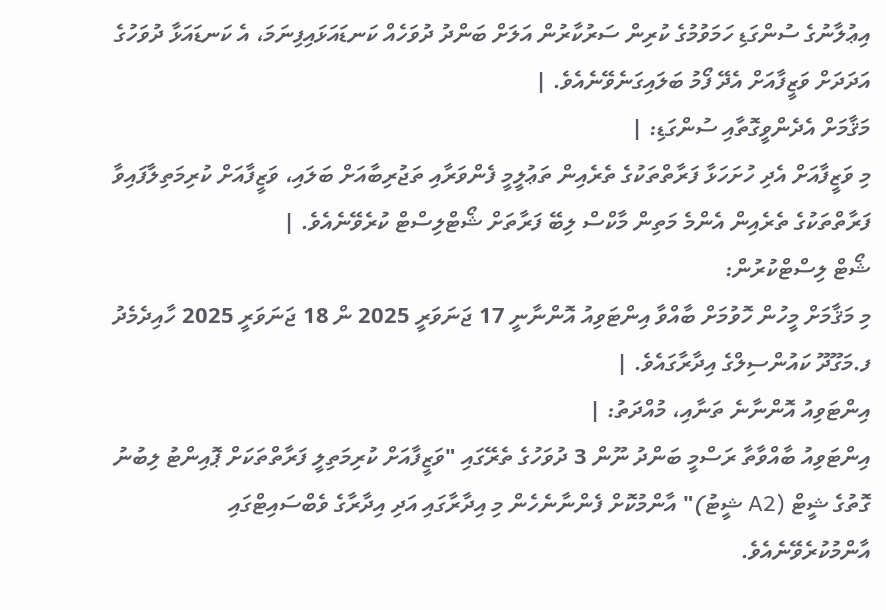އިޢުލާނުގެ ސުންގަޑި ހަމަވުމުގެ ކުރިން ސަރުކާރުން އަލަށް ބަންދު ދުވަހެއް ކަނޑައަޅައިފިނަމަ، އެ ކަނޑައަޅާ ދުވަހުގެ އަދަދަށް ވަޒީފާއަށް އެދޭ ފޯމު ބަލައިގަނެވޭނެއެވެ. |
މަޤާމަށް އެދެންވީގޮތާއި ސުންގަޑި: |
މި ވަޒީފާއަށް އެދި ހުށަހަޅާ ފަރާތްތަކުގެ ތެރެއިން ތަޢުލީމީ ފެންވަރާއި ތަޖުރިބާއަށް ބަލައި، ވަޒީފާއަށް ކުރިމަތިލާފައިވާ ފަރާތްތަކުގެ ތެރެއިން އެންމެ މަތިން މާކްސް ލިބޭ ފަރާތަށް ޝޯޓްލިސްޓް ކުރެވޭނެއެވެ. |
ޝޯޓް ލިސްޓްކުރުން:
މި މަޤާމަށް މީހުން ހޮވުމަށް ބާއްވާ އިންޓަވިއު އޮންނާނީ 17 ޖަނަވަރީ 2025 ން 18 ޖަނަވަރީ 2025 ހާއިދެމެދު ފ.މަގޫދޫ ކައުންސިލްގެ އިދާރާގައެވެ. |
އިންޓަވިއު އޮންނާނެ ތަނާއި، މުއްދަތު: |
އިންޓަވިއު ބާއްވާތާ ރަސްމީ ބަންދު ނޫން 3 ދުވަހުގެ ތެރޭގައި "ވަޒީފާއަށް ކުރިމަތިލީ ފަރާތްތަކަށް ޕޮއިންޓު ލިބުނު ގޮތުގެ ޝީޓް (A2 ޝީޓު)" އާންމުކޮށް ފެންނާނެހެން މި އިދާރާގައި އަދި އިދާރާގެ ވެބްސައިޓްގައި އާންމުކުރެވޭނެއެވެ.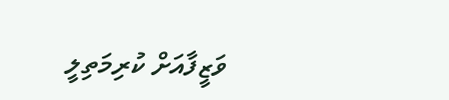ވަޒީފާއަށް ކުރިމަތިލީ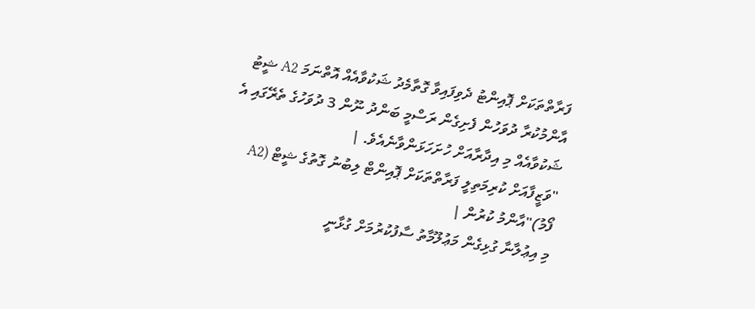ފަރާތްތަކަށް ޕޮއިންޓު ދެވިފައިވާ ގޮތާމެދު ޝަކުވާއެއް އޮތްނަމަ A2 ޝީޓު އާންމުކުރާ ދުވަހުން ފެށިގެން ރަސްމީ ބަންދު ނޫން 3 ދުވަހުގެ ތެރޭގައި އެ ޝަކުވާއެއް މި އިދާރާއަށް ހުށަހަޅަންވާނެއެވެ. |
"ވަޒީފާއަށް ކުރިމަތިލީ ފަރާތްތަކަށް ޕޮއިންޓް ލިބުނު ގޮތުގެ ޝީޓް (A2 ފޯމު)"އާންމު ކުރުން |
މި އިޢުލާނާ ގުޅިގެން މަޢުލޫމާތު ސާފުކުރުމަށް ގުޅާނީ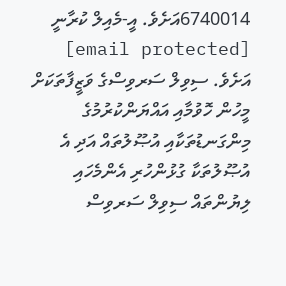6740014އަށެވެ. އީ-މެއިލް ކުރާނީ [email protected] އަށެވެ. ސިވިލް ސަރވިސްގެ ވަޒީފާތަކަށް މީހުން ހޮވުމާއި އައްޔަންކުރުމުގެ މިންގަނޑުތަކާއި އުޞޫލުތައް އަދި އެ އުޞޫލުތަކާ ގުޅުންހުރި އެންމެހައި ލިޔުންތައް ސިވިލް ސަރވިސް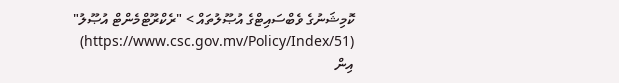ކޮމިޝަނުގެ ވެބްސައިޓްގެ އުޞޫލުތައް > "ރެކްރޫޓްމެންޓް އުޞޫލު" (https://www.csc.gov.mv/Policy/Index/51) އިން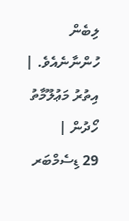ލިބެން ހުންނާނެއެވެ. |
އިތުރު މަޢުލޫމާތު ހޯދުން |
29 ޑިސެމްބަރ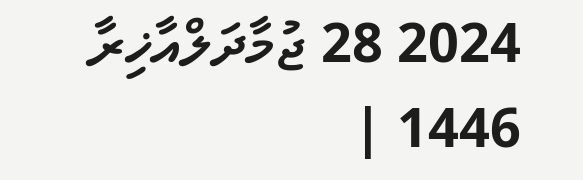2024 28 ޖުމާދަލްއާޚިރާ 1446 |